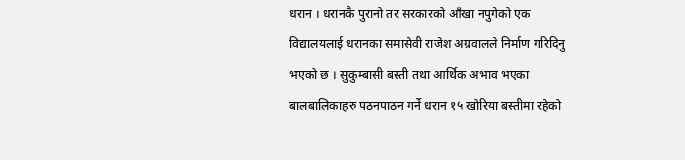धरान । धरानकै पुरानो तर सरकारको आँखा नपुगेको एक विद्यालयलाई धरानका समासेवी राजेश अग्रवालले निर्माण गरिदिनु भएको छ । सुकुम्बासी बस्ती तथा आर्थिक अभाव भएका बालबालिकाहरु पठनपाठन गर्ने धरान १५ खोरिया बस्तीमा रहेको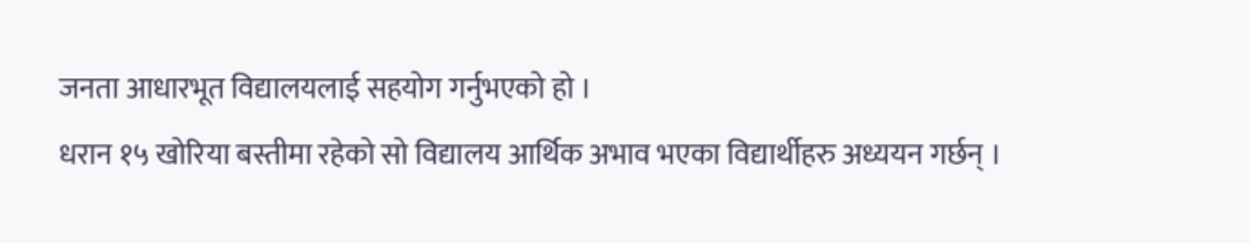जनता आधारभूत विद्यालयलाई सहयोग गर्नुभएको हो ।
धरान १५ खोरिया बस्तीमा रहेको सो विद्यालय आर्थिक अभाव भएका विद्यार्थीहरु अध्ययन गर्छन् ।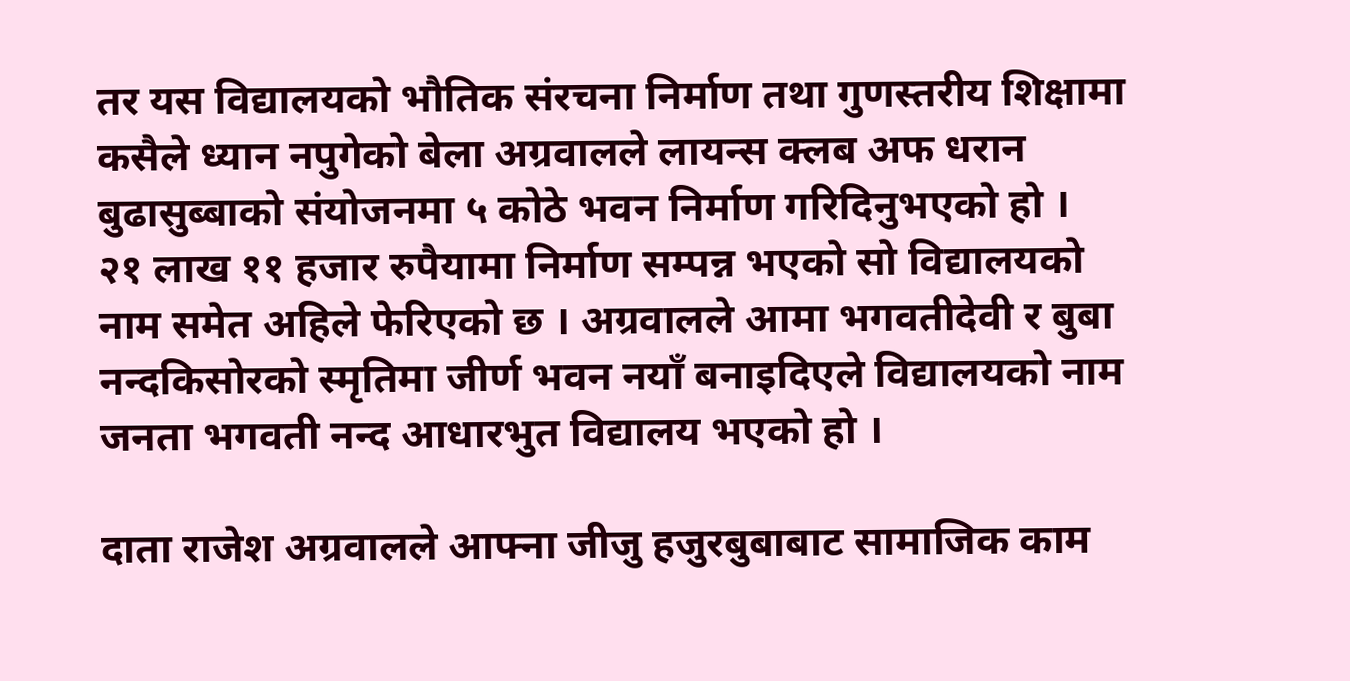तर यस विद्यालयको भौतिक संरचना निर्माण तथा गुणस्तरीय शिक्षामा कसैले ध्यान नपुगेको बेला अग्रवालले लायन्स क्लब अफ धरान बुढासुब्बाको संयोजनमा ५ कोठे भवन निर्माण गरिदिनुभएको हो ।
२१ लाख ११ हजार रुपैयामा निर्माण सम्पन्न भएको सो विद्यालयको नाम समेत अहिले फेरिएको छ । अग्रवालले आमा भगवतीदेवी र बुबा नन्दकिसोरको स्मृतिमा जीर्ण भवन नयाँ बनाइदिएले विद्यालयको नाम जनता भगवती नन्द आधारभुत विद्यालय भएको हो ।

दाता राजेश अग्रवालले आफ्ना जीजु हजुरबुबाबाट सामाजिक काम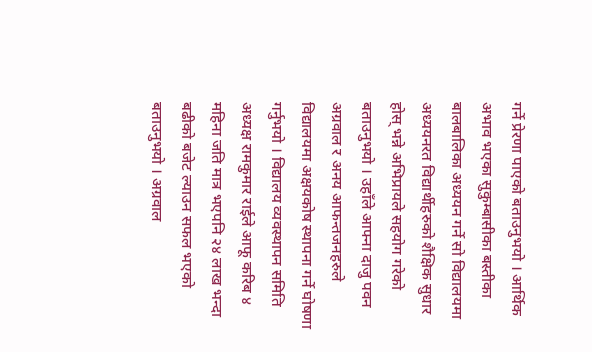गर्ने प्रेरणा पाएको बताउनुभयो । आर्थिक अभाव भएका सुकुम्बासीका बस्तीका बालबालिका अध्ययन गर्ने सो विद्यालयमा अध्ययनरत विद्यार्थीहरुको शैक्षिक सुधार होस् भन्ने अभिप्रायले सहयोग गरेको बताउनुभयो । उहाँले आफ्ना दाजु पवन अग्रवाल र अनय आफन्तजनहरुले विद्यालयमा अक्षयकोष स्थापना गर्ने घोषणा गर्नुभयो । विद्यालय व्यवस्थापन समिति अध्यक्ष रामकुमार राईले आफू करिब ४ महिना जति मात्र भएपनि २४ लाख भन्दा बढीको बजेट ल्याउन सफल भएको बताउनुभयो । अग्रवाल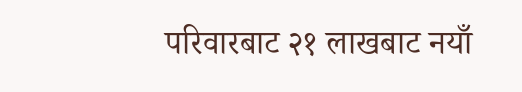परिवारबाट २१ लाखबाट नयाँ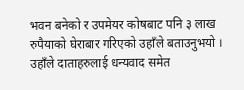भवन बनेको र उपमेयर कोषबाट पनि ३ लाख रुपैयाको घेराबार गरिएको उहाँले बताउनुभयो । उहाँले दाताहरुलाई धन्यवाद समेत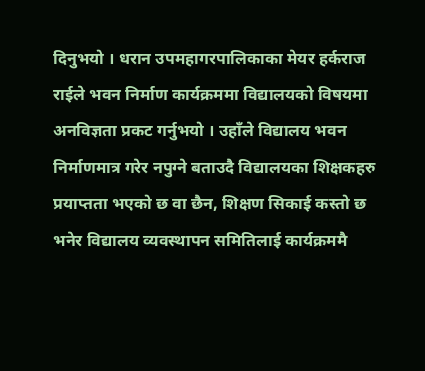दिनुभयो । धरान उपमहागरपालिकाका मेयर हर्कराज राईले भवन निर्माण कार्यक्रममा विद्यालयको विषयमा अनविज्ञता प्रकट गर्नुभयो । उहाँले विद्यालय भवन निर्माणमात्र गरेर नपुग्ने बताउदै विद्यालयका शिक्षकहरु प्रयाप्तता भएको छ वा छैन, शिक्षण सिकाई कस्तो छ भनेर विद्यालय व्यवस्थापन समितिलाई कार्यक्रममै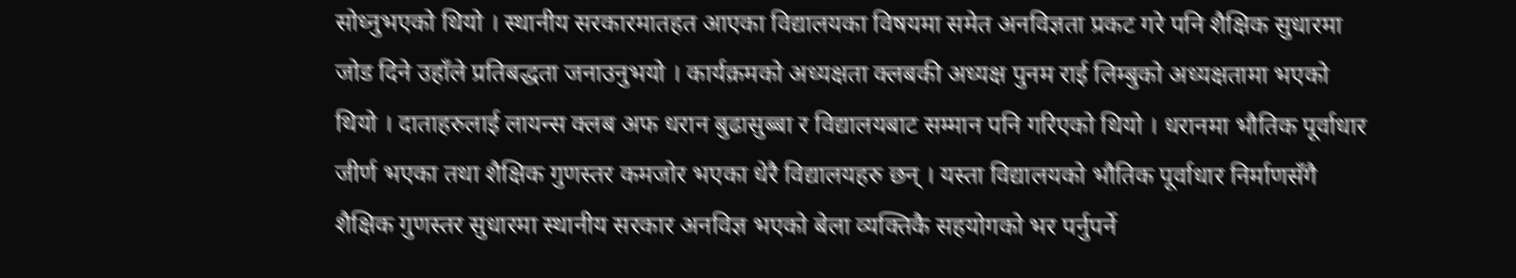सोध्नुभएको थियो । स्थानीय सरकारमातहत आएका विद्यालयका विषयमा समेत अनविज्ञता प्रकट गरे पनि शैक्षिक सुधारमा जोड दिने उहाँले प्रतिबद्धता जनाउनुभयो । कार्यक्रमको अध्यक्षता क्लबकी अध्यक्ष पुनम राई लिम्बुको अध्यक्षतामा भएको थियो । दाताहरुलाई लायन्स क्लब अफ धरान बुढासुब्बा र विद्यालयबाट सम्मान पनि गरिएको थियो । धरानमा भौतिक पूर्वाधार जीर्ण भएका तथा शैक्षिक गुणस्तर कमजोर भएका धेरै विद्यालयहरु छन् । यस्ता विद्यालयको भौतिक पूर्वाधार निर्माणसँगै शैक्षिक गुणस्तर सुधारमा स्थानीय सरकार अनविज्ञ भएको बेला व्यक्तिकै सहयोगको भर पर्नुपर्ने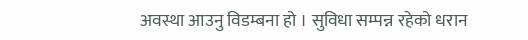अवस्था आउनु विडम्बना हो । सुविधा सम्पन्न रहेको धरान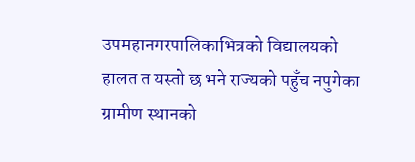उपमहानगरपालिकाभित्रको विद्यालयको हालत त यस्तो छ भने राज्यको पहुँच नपुगेका ग्रामीण स्थानको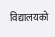विद्यालयको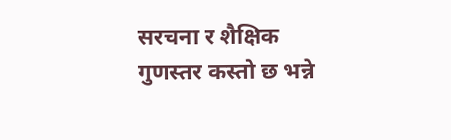सरचना र शैक्षिक गुणस्तर कस्तो छ भन्ने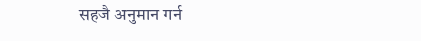सहजै अनुमान गर्न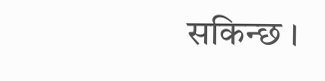सकिन्छ ।